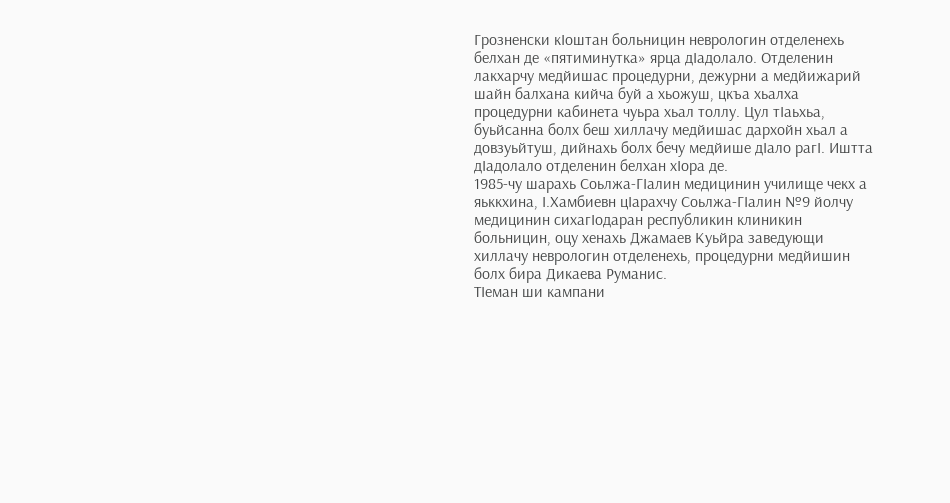Грозненски кIоштан больницин неврологин отделенехь белхан де «пятиминутка» ярца дIадолало. Отделенин лакхарчу медйишас процедурни, дежурни а медйижарий шайн балхана кийча буй а хьожуш, цкъа хьалха процедурни кабинета чуьра хьал толлу. Цул тIаьхьа, буьйсанна болх беш хиллачу медйишас дархойн хьал а довзуьйтуш, дийнахь болх бечу медйише дIало рагI. Иштта дIадолало отделенин белхан хIора де.
1985-чу шарахь Соьлжа-ГIалин медицинин училище чекх а яьккхина, I.Хамбиевн цIарахчу Соьлжа-ГIалин №9 йолчу медицинин сихагIодаран республикин клиникин больницин, оцу хенахь Джамаев Куьйра заведующи хиллачу неврологин отделенехь, процедурни медйишин болх бира Дикаева Руманис.
ТIеман ши кампани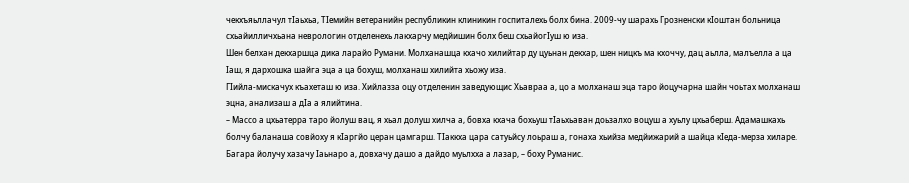чекхъяьллачул тIаьхьа, ТIемийн ветеранийн республикин клиникин госпиталехь болх бина. 2009-чу шарахь Грозненски кIоштан больница схьайилличхьана неврологин отделенехь лакхарчу медйишин болх беш схьайогIуш ю иза.
Шен белхан декхаршца дика ларайо Румани. Молханашца кхачо хилийтар ду цуьнан декхар, шен ницкъ ма кхоччу, дац аьлла, малъелла а ца Iаш, я дархошка шайга эца а ца бохуш, молханаш хилийта хьожу иза.
ГIийла-мискачух къахеташ ю иза. Хийлазза оцу отделенин заведующис Хьавраа а, цо а молханаш эца таро йоцучарна шайн чоьтах молханаш эцна, анализаш а дIа а ялийтина.
– Массо а цхьатерра таро йолуш вац, я хьал долуш хилча а, бовха кхача бохьуш тIаьхьаван доьзалхо воцуш а хуьлу цхьаберш. Адамашкахь болчу баланаша совйоху я кIаргйо церан цамгарш. ТIаккха цара сатуьйсу лоьраш а, гонаха хьийза медйижарий а шайца кIеда-мерза хиларе. Багара йолучу хазачу Iаьнаро а, довхачу дашо а дайдо муьлхха а лазар, – боху Руманис.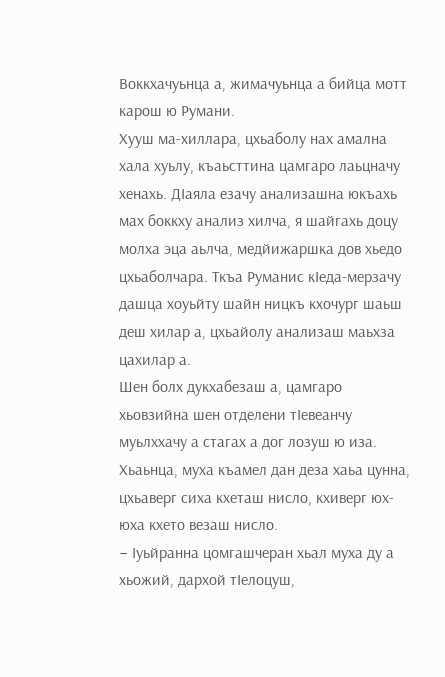Воккхачуьнца а, жимачуьнца а бийца мотт карош ю Румани.
Хууш ма-хиллара, цхьаболу нах амална хала хуьлу, къаьсттина цамгаро лаьцначу хенахь. ДIаяла езачу анализашна юкъахь мах боккху анализ хилча, я шайгахь доцу молха эца аьлча, медйижаршка дов хьедо цхьаболчара. Ткъа Руманис кIеда-мерзачу дашца хоуьйту шайн ницкъ кхочург шаьш деш хилар а, цхьайолу анализаш маьхза цахилар а.
Шен болх дукхабезаш а, цамгаро хьовзийна шен отделени тIевеанчу муьлххачу а стагах а дог лозуш ю иза. Хьаьнца, муха къамел дан деза хаьа цунна, цхьаверг сиха кхеташ нисло, кхиверг юх-юха кхето везаш нисло.
– Iуьйранна цомгашчеран хьал муха ду а хьожий, дархой тIелоцуш,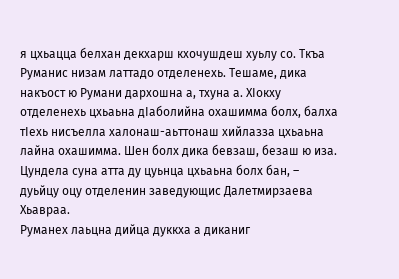я цхьацца белхан декхарш кхочушдеш хуьлу со. Ткъа Руманис низам латтадо отделенехь. Тешаме, дика накъост ю Румани дархошна а, тхуна а. ХIокху отделенехь цхьаьна дIаболийна охашимма болх, балха тIехь нисъелла халонаш-аьттонаш хийлазза цхьаьна лайна охашимма. Шен болх дика бевзаш, безаш ю иза. Цундела суна атта ду цуьнца цхьаьна болх бан, – дуьйцу оцу отделенин заведующис Далетмирзаева Хьавраа.
Руманех лаьцна дийца дуккха а диканиг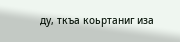ду, ткъа коьртаниг иза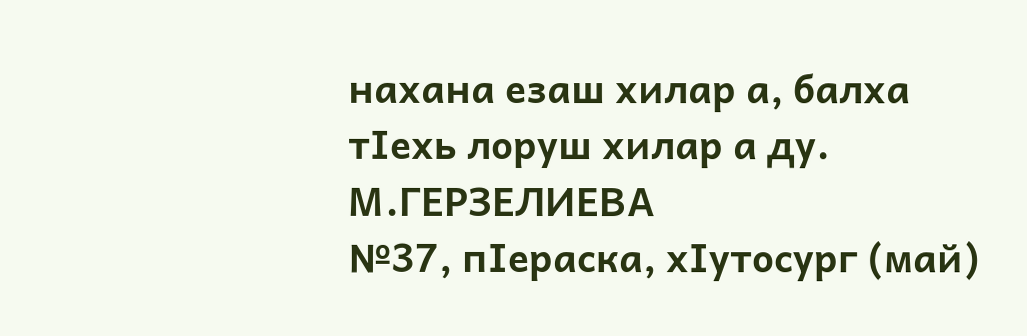нахана езаш хилар а, балха тIехь лоруш хилар а ду.
М.ГЕРЗЕЛИЕВА
№37, пIераска, хIутосург (май)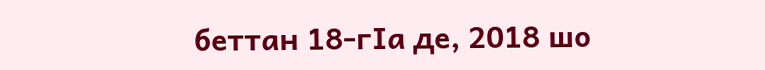беттан 18-гIа де, 2018 шо